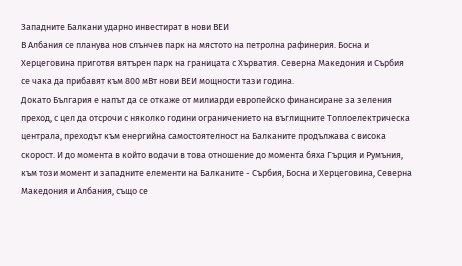Западните Балкани ударно инвестират в нови ВЕИ
В Албания се планува нов слънчев парк на мястото на петролна рафинерия. Босна и Херцеговина приготвя вятърен парк на границата с Хърватия. Северна Македония и Сърбия се чака да прибавят към 800 мВт нови ВЕИ мощности тази година.
Докато България е напът да се откаже от милиарди европейско финансиране за зеления преход, с цел да отсрочи с няколко години ограничението на въглищните Топлоелектрическа централа, преходът към енергийна самостоятелност на Балканите продължава с висока скорост. И до момента в който водачи в това отношение до момента бяха Гърция и Румъния, към този момент и западните елементи на Балканите - Сърбия, Босна и Херцеговина, Северна Македония и Албания, също се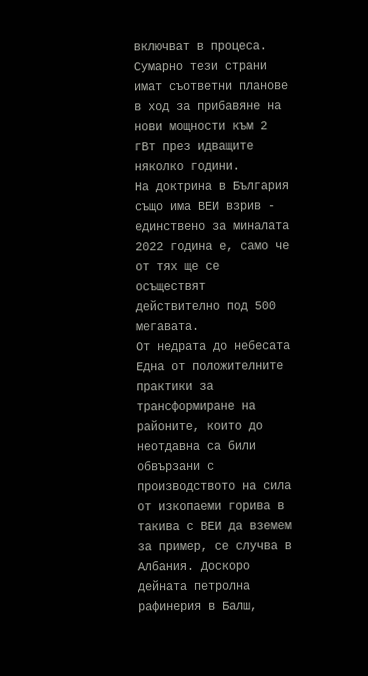включват в процеса. Сумарно тези страни имат съответни планове в ход за прибавяне на нови мощности към 2 гВт през идващите няколко години.
На доктрина в България също има ВЕИ взрив - единствено за миналата 2022 година е, само че от тях ще се осъществят действително под 500 мегавата.
От недрата до небесата
Една от положителните практики за трансформиране на районите, които до неотдавна са били обвързани с производството на сила от изкопаеми горива в такива с ВЕИ да вземем за пример, се случва в Албания. Доскоро дейната петролна рафинерия в Балш,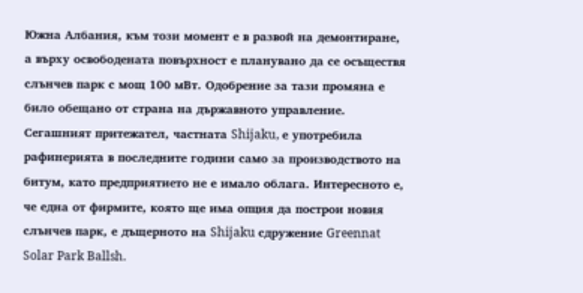Южна Албания, към този момент е в развой на демонтиране, а върху освободената повърхност е планувано да се осъществя слънчев парк с мощ 100 мВт. Одобрение за тази промяна е било обещано от страна на държавното управление. Сегашният притежател, частната Shijaku, е употребила рафинерията в последните години само за производството на битум, като предприятието не е имало облага. Интересното е, че една от фирмите, която ще има опция да построи новия слънчев парк, е дъщерното на Shijaku сдружение Greennat Solar Park Ballsh.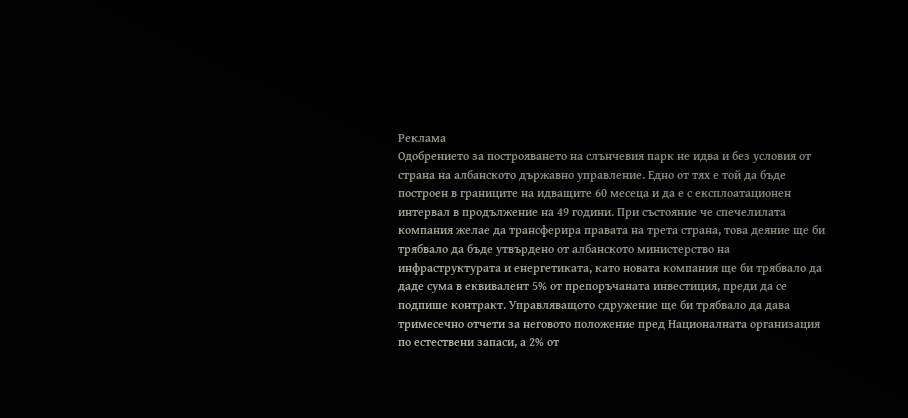Реклама
Одобрението за построяването на слънчевия парк не идва и без условия от страна на албанското държавно управление. Едно от тях е той да бъде построен в границите на идващите 60 месеца и да е с експлоатационен интервал в продължение на 49 години. При състояние че спечелилата компания желае да трансферира правата на трета страна, това деяние ще би трябвало да бъде утвърдено от албанското министерство на инфраструктурата и енергетиката, като новата компания ще би трябвало да даде сума в еквивалент 5% от препоръчаната инвестиция, преди да се подпише контракт. Управляващото сдружение ще би трябвало да дава тримесечно отчети за неговото положение пред Националната организация по естествени запаси, а 2% от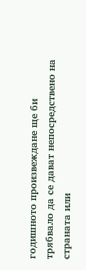годишното произвеждане ще би трябвало да се дават непосредствено на страната или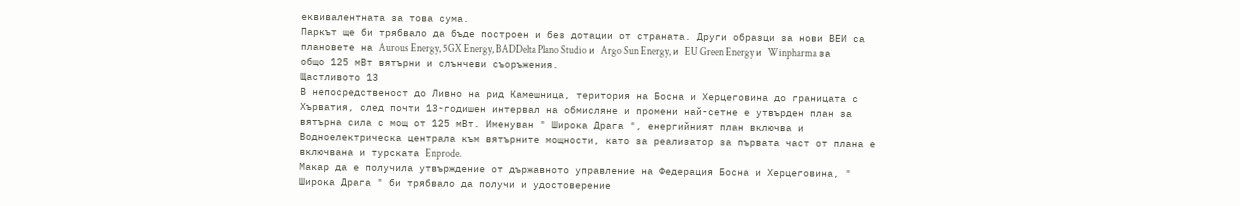еквивалентната за това сума.
Паркът ще би трябвало да бъде построен и без дотации от страната. Други образци за нови ВЕИ са плановете на Aurous Energy, 5GX Energy, BADDelta Plano Studio и Argo Sun Energy, и EU Green Energy и Winpharma за общо 125 мВт вятърни и слънчеви съоръжения.
Щастливото 13
В непосредственост до Ливно на рид Камешница, територия на Босна и Херцеговина до границата с Хърватия, след почти 13-годишен интервал на обмисляне и промени най-сетне е утвърден план за вятърна сила с мощ от 125 мВт. Именуван " Широка Драга ", енергийният план включва и Водноелектрическа централа към вятърните мощности, като за реализатор за първата част от плана е включвана и турската Enprode.
Макар да е получила утвърждение от държавното управление на Федерация Босна и Херцеговина, " Широка Драга " би трябвало да получи и удостоверение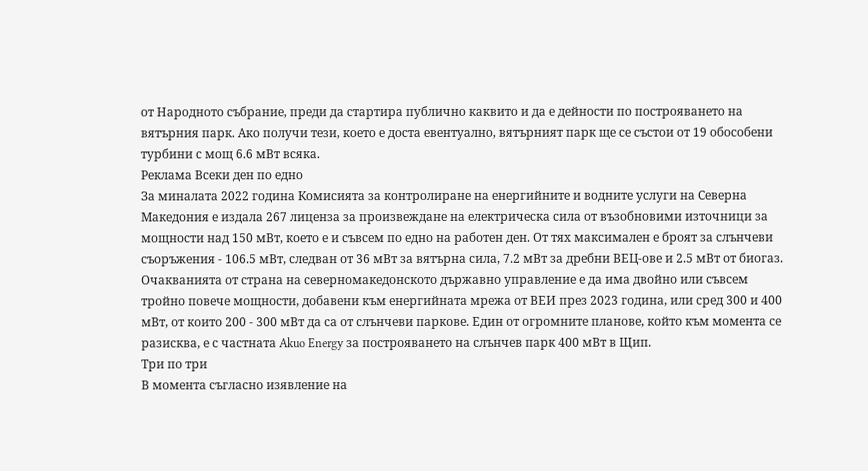от Народното събрание, преди да стартира публично каквито и да е дейности по построяването на вятърния парк. Ако получи тези, което е доста евентуално, вятърният парк ще се състои от 19 обособени турбини с мощ 6.6 мВт всяка.
Реклама Всеки ден по едно
За миналата 2022 година Комисията за контролиране на енергийните и водните услуги на Северна Македония е издала 267 лиценза за произвеждане на електрическа сила от възобновими източници за мощности над 150 мВт, което е и съвсем по едно на работен ден. От тях максимален е броят за слънчеви съоръжения - 106.5 мВт, следван от 36 мВт за вятърна сила, 7.2 мВт за дребни ВЕЦ-ове и 2.5 мВт от биогаз.
Очакванията от страна на северномакедонското държавно управление е да има двойно или съвсем тройно повече мощности, добавени към енергийната мрежа от ВЕИ през 2023 година, или сред 300 и 400 мВт, от които 200 - 300 мВт да са от слънчеви паркове. Един от огромните планове, който към момента се разисква, е с частната Akuo Energy за построяването на слънчев парк 400 мВт в Щип.
Три по три
В момента съгласно изявление на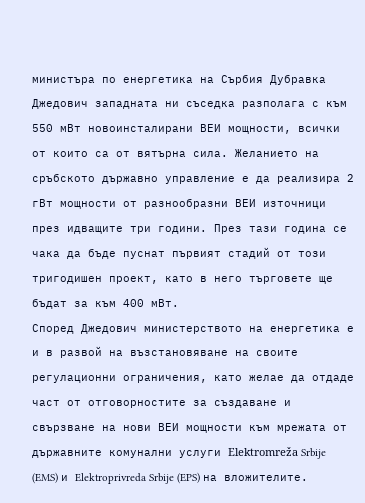министъра по енергетика на Сърбия Дубравка Джедович западната ни съседка разполага с към 550 мВт новоинсталирани ВЕИ мощности, всички от които са от вятърна сила. Желанието на сръбското държавно управление е да реализира 2 гВт мощности от разнообразни ВЕИ източници през идващите три години. През тази година се чака да бъде пуснат първият стадий от този тригодишен проект, като в него търговете ще бъдат за към 400 мВт.
Според Джедович министерството на енергетика е и в развой на възстановяване на своите регулационни ограничения, като желае да отдаде част от отговорностите за създаване и свързване на нови ВЕИ мощности към мрежата от държавните комунални услуги Elektromreža Srbije (EMS) и Elektroprivreda Srbije (EPS) на вложителите.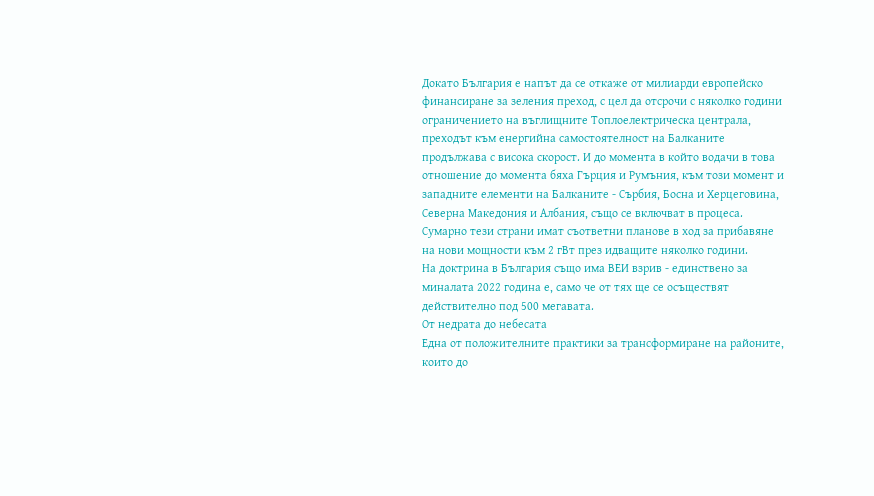Докато България е напът да се откаже от милиарди европейско финансиране за зеления преход, с цел да отсрочи с няколко години ограничението на въглищните Топлоелектрическа централа, преходът към енергийна самостоятелност на Балканите продължава с висока скорост. И до момента в който водачи в това отношение до момента бяха Гърция и Румъния, към този момент и западните елементи на Балканите - Сърбия, Босна и Херцеговина, Северна Македония и Албания, също се включват в процеса. Сумарно тези страни имат съответни планове в ход за прибавяне на нови мощности към 2 гВт през идващите няколко години.
На доктрина в България също има ВЕИ взрив - единствено за миналата 2022 година е, само че от тях ще се осъществят действително под 500 мегавата.
От недрата до небесата
Една от положителните практики за трансформиране на районите, които до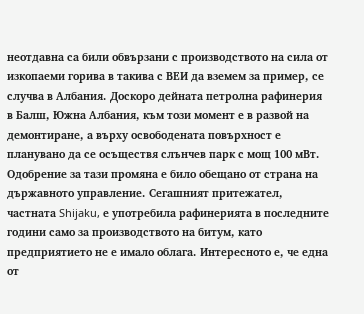неотдавна са били обвързани с производството на сила от изкопаеми горива в такива с ВЕИ да вземем за пример, се случва в Албания. Доскоро дейната петролна рафинерия в Балш, Южна Албания, към този момент е в развой на демонтиране, а върху освободената повърхност е планувано да се осъществя слънчев парк с мощ 100 мВт. Одобрение за тази промяна е било обещано от страна на държавното управление. Сегашният притежател, частната Shijaku, е употребила рафинерията в последните години само за производството на битум, като предприятието не е имало облага. Интересното е, че една от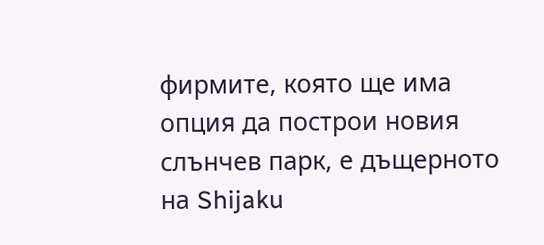фирмите, която ще има опция да построи новия слънчев парк, е дъщерното на Shijaku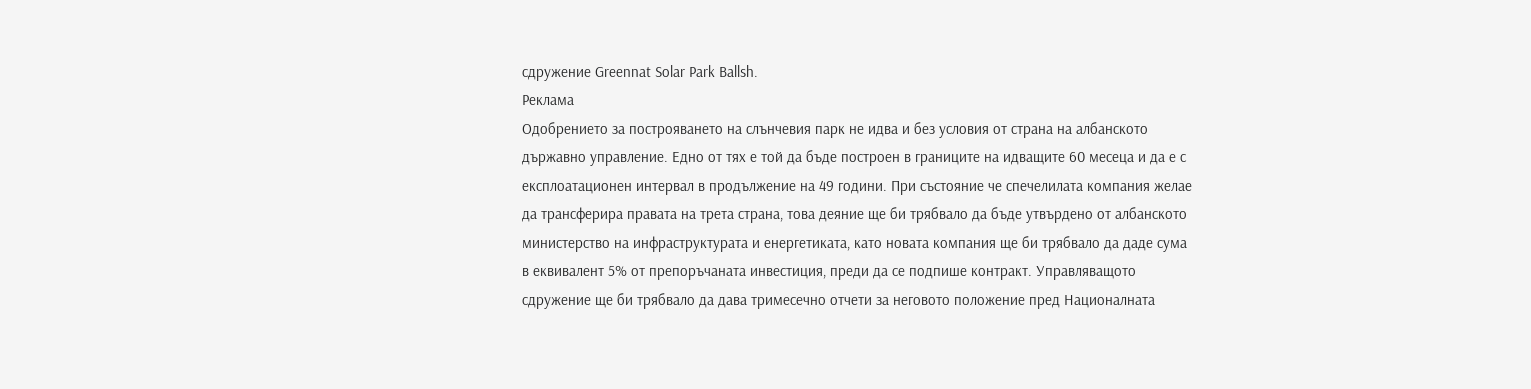сдружение Greennat Solar Park Ballsh.
Реклама
Одобрението за построяването на слънчевия парк не идва и без условия от страна на албанското държавно управление. Едно от тях е той да бъде построен в границите на идващите 60 месеца и да е с експлоатационен интервал в продължение на 49 години. При състояние че спечелилата компания желае да трансферира правата на трета страна, това деяние ще би трябвало да бъде утвърдено от албанското министерство на инфраструктурата и енергетиката, като новата компания ще би трябвало да даде сума в еквивалент 5% от препоръчаната инвестиция, преди да се подпише контракт. Управляващото сдружение ще би трябвало да дава тримесечно отчети за неговото положение пред Националната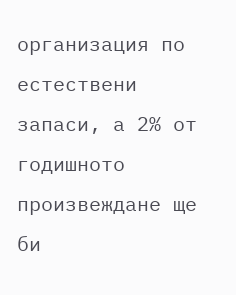организация по естествени запаси, а 2% от годишното произвеждане ще би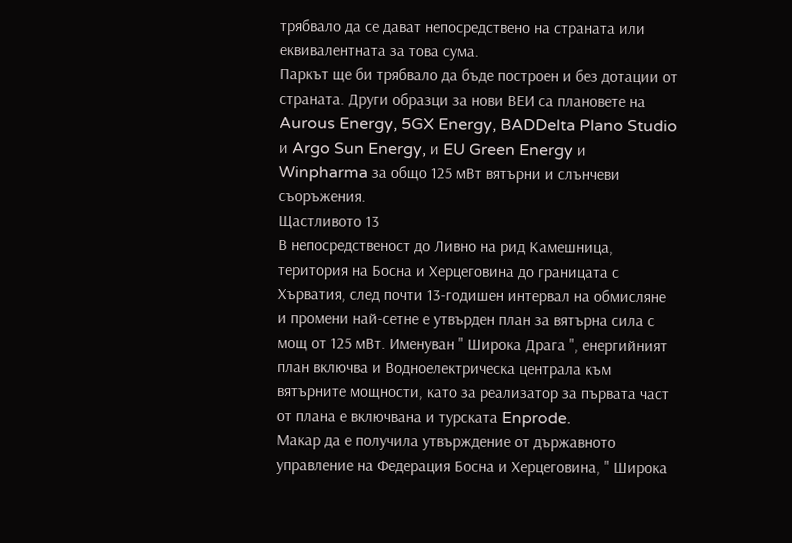трябвало да се дават непосредствено на страната или еквивалентната за това сума.
Паркът ще би трябвало да бъде построен и без дотации от страната. Други образци за нови ВЕИ са плановете на Aurous Energy, 5GX Energy, BADDelta Plano Studio и Argo Sun Energy, и EU Green Energy и Winpharma за общо 125 мВт вятърни и слънчеви съоръжения.
Щастливото 13
В непосредственост до Ливно на рид Камешница, територия на Босна и Херцеговина до границата с Хърватия, след почти 13-годишен интервал на обмисляне и промени най-сетне е утвърден план за вятърна сила с мощ от 125 мВт. Именуван " Широка Драга ", енергийният план включва и Водноелектрическа централа към вятърните мощности, като за реализатор за първата част от плана е включвана и турската Enprode.
Макар да е получила утвърждение от държавното управление на Федерация Босна и Херцеговина, " Широка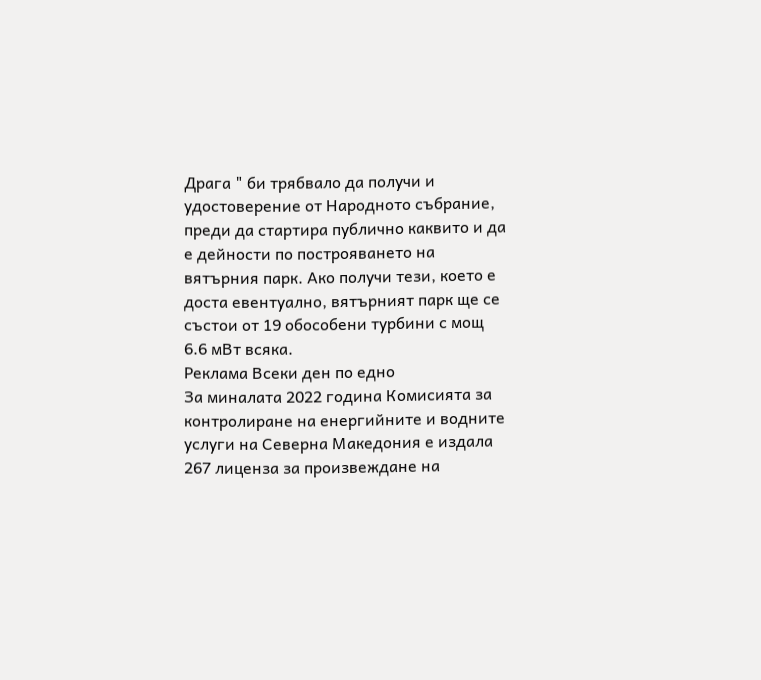Драга " би трябвало да получи и удостоверение от Народното събрание, преди да стартира публично каквито и да е дейности по построяването на вятърния парк. Ако получи тези, което е доста евентуално, вятърният парк ще се състои от 19 обособени турбини с мощ 6.6 мВт всяка.
Реклама Всеки ден по едно
За миналата 2022 година Комисията за контролиране на енергийните и водните услуги на Северна Македония е издала 267 лиценза за произвеждане на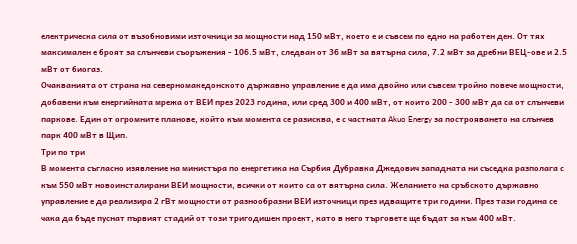електрическа сила от възобновими източници за мощности над 150 мВт, което е и съвсем по едно на работен ден. От тях максимален е броят за слънчеви съоръжения - 106.5 мВт, следван от 36 мВт за вятърна сила, 7.2 мВт за дребни ВЕЦ-ове и 2.5 мВт от биогаз.
Очакванията от страна на северномакедонското държавно управление е да има двойно или съвсем тройно повече мощности, добавени към енергийната мрежа от ВЕИ през 2023 година, или сред 300 и 400 мВт, от които 200 - 300 мВт да са от слънчеви паркове. Един от огромните планове, който към момента се разисква, е с частната Akuo Energy за построяването на слънчев парк 400 мВт в Щип.
Три по три
В момента съгласно изявление на министъра по енергетика на Сърбия Дубравка Джедович западната ни съседка разполага с към 550 мВт новоинсталирани ВЕИ мощности, всички от които са от вятърна сила. Желанието на сръбското държавно управление е да реализира 2 гВт мощности от разнообразни ВЕИ източници през идващите три години. През тази година се чака да бъде пуснат първият стадий от този тригодишен проект, като в него търговете ще бъдат за към 400 мВт.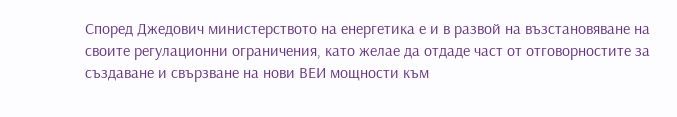Според Джедович министерството на енергетика е и в развой на възстановяване на своите регулационни ограничения, като желае да отдаде част от отговорностите за създаване и свързване на нови ВЕИ мощности към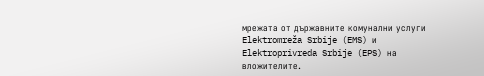мрежата от държавните комунални услуги Elektromreža Srbije (EMS) и Elektroprivreda Srbije (EPS) на вложителите.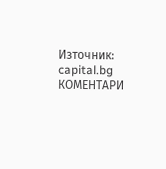Източник: capital.bg
КОМЕНТАРИ